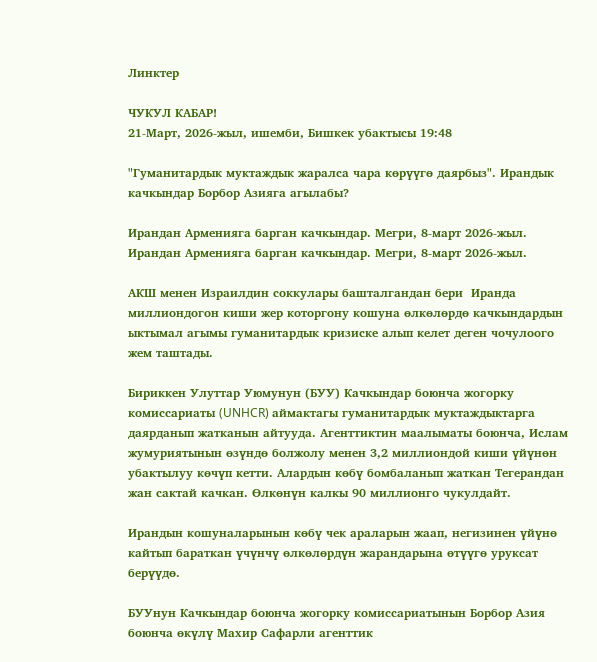Линктер

ЧУКУЛ КАБАР!
21-Март, 2026-жыл, ишемби, Бишкек убактысы 19:48

"Гуманитардык муктаждык жаралса чара көрүүгө даярбыз". Ирандык качкындар Борбор Азияга агылабы?

Ирандан Арменияга барган качкындар. Мегри, 8-март 2026-жыл.
Ирандан Арменияга барган качкындар. Мегри, 8-март 2026-жыл.

АКШ менен Израилдин соккулары башталгандан бери  Иранда миллиондогон киши жер которгону кошуна өлкөлөрдө качкындардын ыктымал агымы гуманитардык кризиске алып келет деген чочулоого жем таштады.

Бириккен Улуттар Уюмунун (БУУ) Качкындар боюнча жогорку комиссариаты (UNHCR) аймактагы гуманитардык муктаждыктарга даярданып жатканын айтууда. Агенттиктин маалыматы боюнча, Ислам жумуриятынын өзүндө болжолу менен 3,2 миллиондой киши үйүнөн убактылуу көчүп кетти. Алардын көбү бомбаланып жаткан Тегерандан жан сактай качкан. Өлкөнүн калкы 90 миллионго чукулдайт.

Ирандын кошуналарынын көбү чек араларын жаап, негизинен үйүнө кайтып бараткан үчүнчү өлкөлөрдүн жарандарына өтүүгө уруксат берүүдө.

БУУнун Качкындар боюнча жогорку комиссариатынын Борбор Азия боюнча өкүлү Махир Сафарли агенттик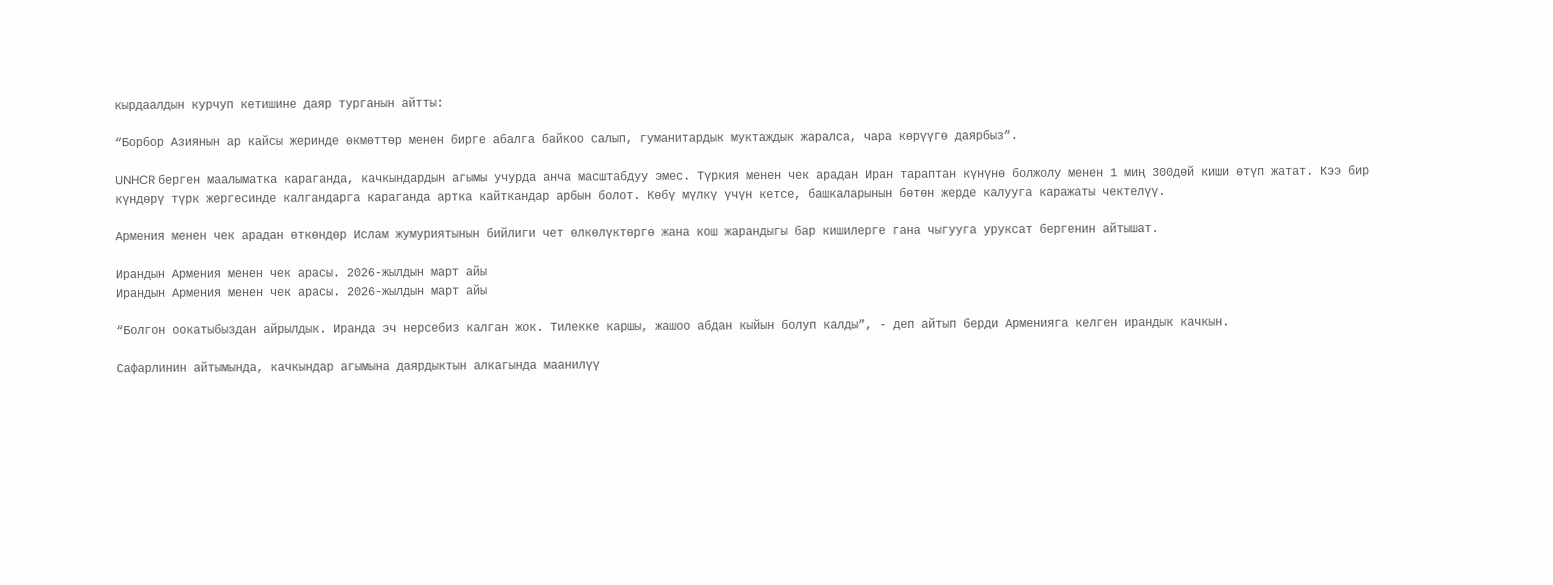кырдаалдын курчуп кетишине даяр турганын айтты:

“Борбор Азиянын ар кайсы жеринде өкмөттөр менен бирге абалга байкоо салып, гуманитардык муктаждык жаралса, чара көрүүгө даярбыз”.

UNHCR берген маалыматка караганда, качкындардын агымы учурда анча масштабдуу эмес. Түркия менен чек арадан Иран тараптан күнүнө болжолу менен 1 миң 300дөй киши өтүп жатат. Кээ бир күндөрү түрк жергесинде калгандарга караганда артка кайткандар арбын болот. Көбү мүлкү үчүн кетсе, башкаларынын бөтөн жерде калууга каражаты чектелүү.

Армения менен чек арадан өткөндөр Ислам жумуриятынын бийлиги чет өлкөлүктөргө жана кош жарандыгы бар кишилерге гана чыгууга уруксат бергенин айтышат.

Ирандын Армения менен чек арасы. 2026-жылдын март айы
Ирандын Армения менен чек арасы. 2026-жылдын март айы

“Болгон оокатыбыздан айрылдык. Иранда эч нерсебиз калган жок. Тилекке каршы, жашоо абдан кыйын болуп калды”, - деп айтып берди Арменияга келген ирандык качкын.

Сафарлинин айтымында, качкындар агымына даярдыктын алкагында маанилүү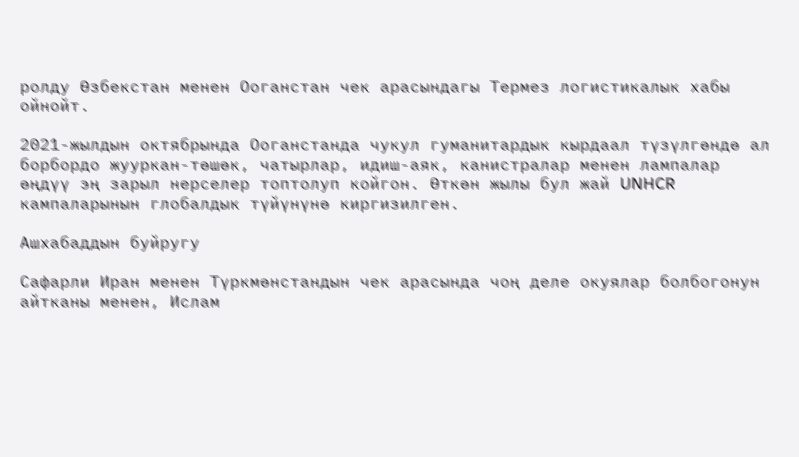ролду Өзбекстан менен Ооганстан чек арасындагы Термез логистикалык хабы ойнойт.

2021-жылдын октябрында Ооганстанда чукул гуманитардык кырдаал түзүлгөндө ал борбордо жууркан-төшөк, чатырлар, идиш-аяк, канистралар менен лампалар өңдүү эң зарыл нерселер топтолуп койгон. Өткөн жылы бул жай UNHCR кампаларынын глобалдык түйүнүнө киргизилген.

Ашхабаддын буйругу

Сафарли Иран менен Түркмөнстандын чек арасында чоң деле окуялар болбогонун айтканы менен, Ислам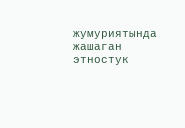жумуриятында жашаган этностук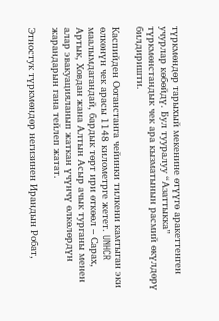түркмөндөр тарыхый мекенине өтүүгө аракеттенген учурлар көбөйдү. Бул тууралуу “Азаттыкка” түркмөнстандык чек ара кызматынын расмий өкүлдөрү билдиришти.

Каспийден Ооганстанга чейинки тилкени камтыган эки өлкөнүн чек арасы 1148 километрге жетет. UNHCR маалымдагандай, бардык төрт ири өткөөл – Сарах, Артык, Ховдан жана Алтын Асыр ачык турганы менен алар эвакуацияланып жаткан үчүнчү өлкөлөрдүн жарандарын гана тейлеп жатат.

Этностук түркмөндөр негизинен Ирандын Робат,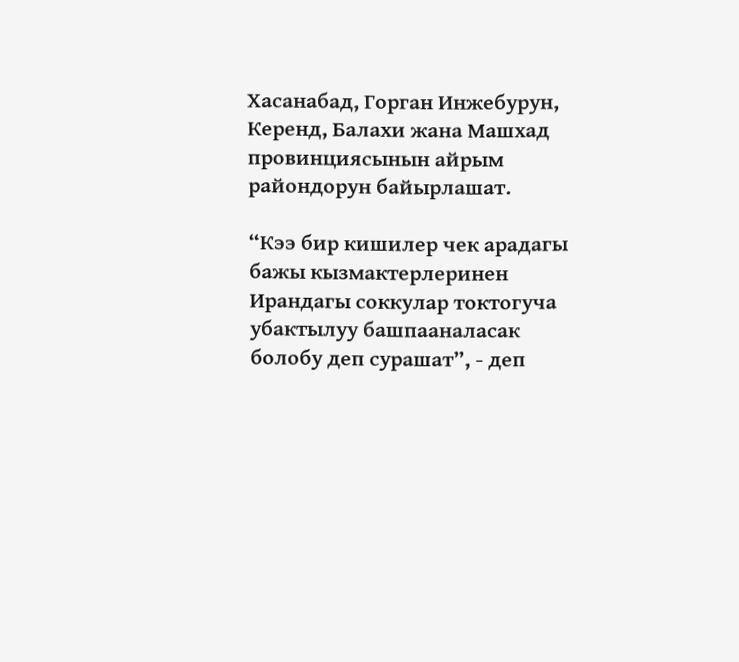Хасанабад, Горган Инжебурун, Керенд, Балахи жана Машхад провинциясынын айрым райондорун байырлашат.

“Кээ бир кишилер чек арадагы бажы кызмактерлеринен Ирандагы соккулар токтогуча убактылуу башпааналасак болобу деп сурашат”, - деп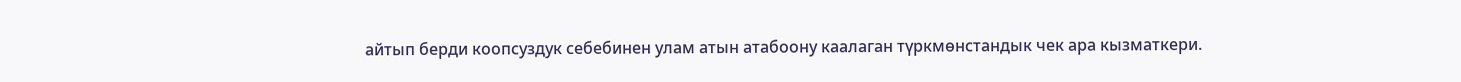айтып берди коопсуздук себебинен улам атын атабоону каалаган түркмөнстандык чек ара кызматкери.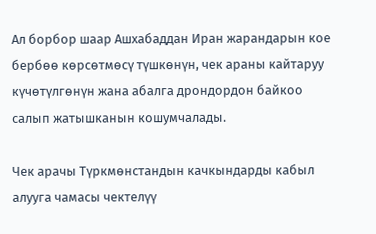Ал борбор шаар Ашхабаддан Иран жарандарын кое бербөө көрсөтмөсү түшкөнүн, чек араны кайтаруу күчөтүлгөнүн жана абалга дрондордон байкоо салып жатышканын кошумчалады.

Чек арачы Түркмөнстандын качкындарды кабыл алууга чамасы чектелүү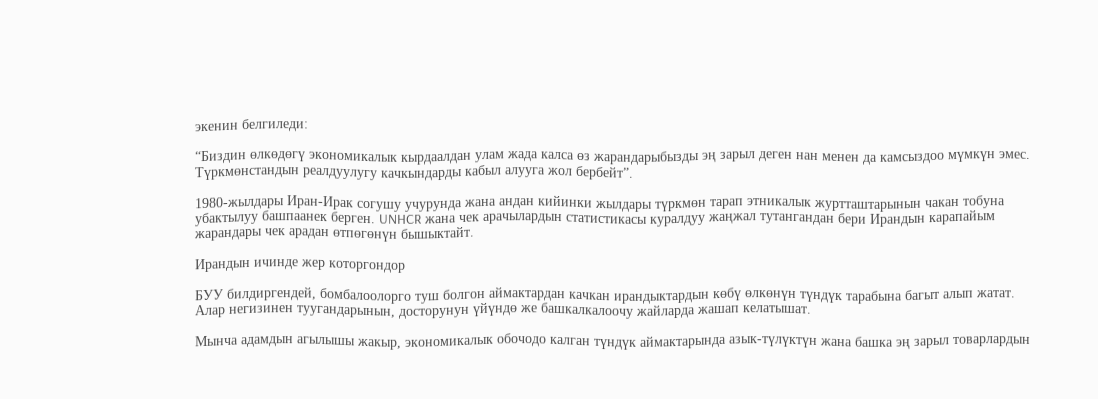экенин белгиледи:

“Биздин өлкөдөгү экономикалык кырдаалдан улам жада калса өз жарандарыбызды эң зарыл деген нан менен да камсыздоо мүмкүн эмес. Түркмөнстандын реалдуулугу качкындарды кабыл алууга жол бербейт”.

1980-жылдары Иран-Ирак согушу учурунда жана андан кийинки жылдары түркмөн тарап этникалык журтташтарынын чакан тобуна убактылуу башпаанек берген. UNHCR жана чек арачылардын статистикасы куралдуу жаңжал тутангандан бери Ирандын карапайым жарандары чек арадан өтпөгөнүн бышыктайт.

Ирандын ичинде жер которгондор

БУУ билдиргендей, бомбалоолорго туш болгон аймактардан качкан ирандыктардын көбү өлкөнүн түндүк тарабына багыт алып жатат. Алар негизинен туугандарынын, досторунун үйүндө же башкалкалоочу жайларда жашап келатышат.

Мынча адамдын агылышы жакыр, экономикалык обочодо калган түндүк аймактарында азык-түлүктүн жана башка эң зарыл товарлардын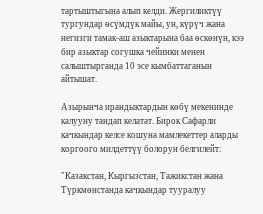тартыштыгына алып келди. Жергиликтүү тургундар өсүмдүк майы, ун, күрүч жана негизги тамак-аш азыктарына баа өскөнүн, кээ бир азыктар согушка чейинки менен салыштырганда 10 эсе кымбаттаганын айтышат.

Азырынча ирандыктардын көбү мекенинде калууну тандап келатат. Бирок Сафарли качкындар келсе кошуна мамлекеттер аларды коргоого милдеттүү болорун белгилейт:

"Казакстан, Кыргызстан, Тажикстан жана Түркмөнстанда качкындар тууралуу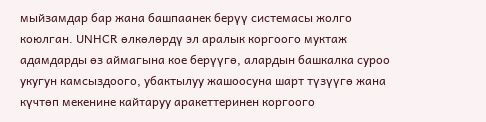мыйзамдар бар жана башпаанек берүү системасы жолго коюлган. UNHCR өлкөлөрдү эл аралык коргоого муктаж адамдарды өз аймагына кое берүүгө, алардын башкалка суроо укугун камсыздоого, убактылуу жашоосуна шарт түзүүгө жана күчтөп мекенине кайтаруу аракеттеринен коргоого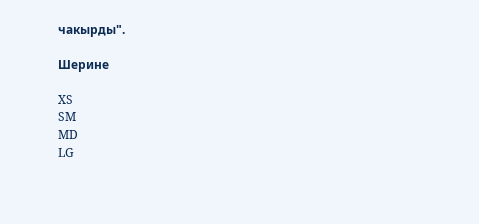чакырды".

Шерине

XS
SM
MD
LG